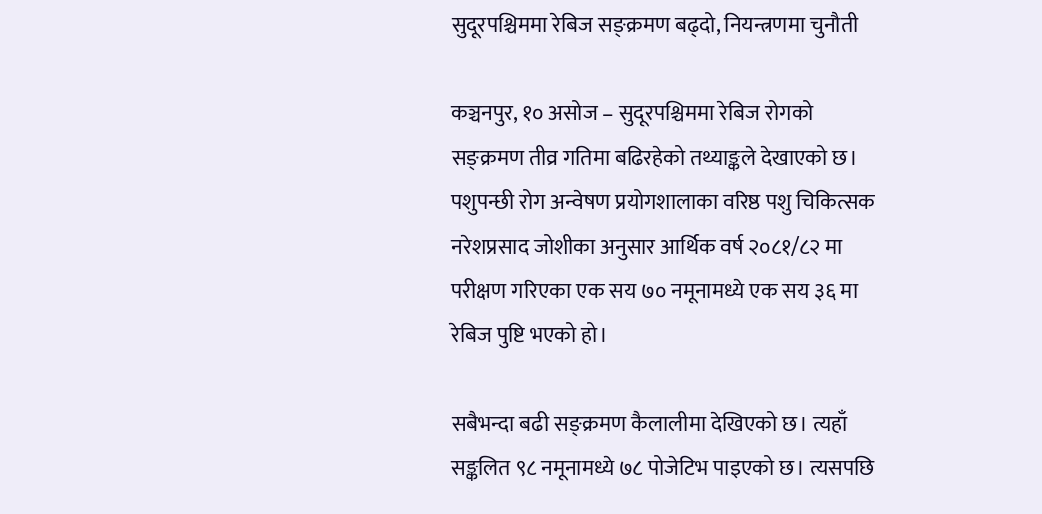सुदूरपश्चिममा रेबिज सङ्क्रमण बढ्दो, नियन्त्रणमा चुनौती

कञ्चनपुर, १० असोज – सुदूरपश्चिममा रेबिज रोगको सङ्क्रमण तीव्र गतिमा बढिरहेको तथ्याङ्कले देखाएको छ। पशुपन्छी रोग अन्वेषण प्रयोगशालाका वरिष्ठ पशु चिकित्सक नरेशप्रसाद जोशीका अनुसार आर्थिक वर्ष २०८१/८२ मा परीक्षण गरिएका एक सय ७० नमूनामध्ये एक सय ३६ मा रेबिज पुष्टि भएको हो।

सबैभन्दा बढी सङ्क्रमण कैलालीमा देखिएको छ। त्यहाँ सङ्कलित ९८ नमूनामध्ये ७८ पोजेटिभ पाइएको छ। त्यसपछि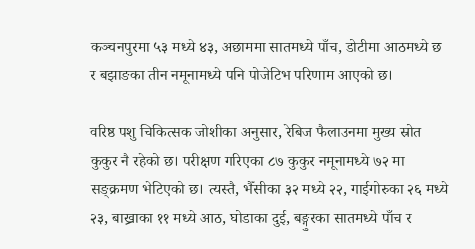कञ्चनपुरमा ५३ मध्ये ४३, अछाममा सातमध्ये पाँच, डोटीमा आठमध्ये छ र बझाङका तीन नमूनामध्ये पनि पोजेटिभ परिणाम आएको छ।

वरिष्ठ पशु चिकित्सक जोशीका अनुसार, रेबिज फैलाउनमा मुख्य स्रोत कुकुर नै रहेको छ। परीक्षण गरिएका ८७ कुकुर नमूनामध्ये ७२ मा सङ्क्रमण भेटिएको छ। त्यस्तै, भैँसीका ३२ मध्ये २२, गाईगोरुका २६ मध्ये २३, बाख्राका ११ मध्ये आठ, घोडाका दुई, बङ्गुरका सातमध्ये पाँच र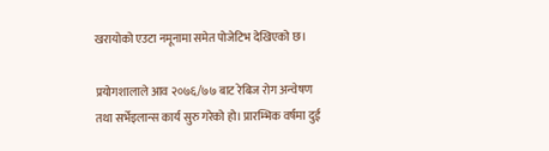खरायोको एउटा नमूनामा समेत पोजेटिभ देखिएको छ।

प्रयोगशालाले आव २०७६/७७ बाट रेबिज रोग अन्वेषण तथा सर्भेइलान्स कार्य सुरु गरेको हो। प्रारम्भिक वर्षमा दुई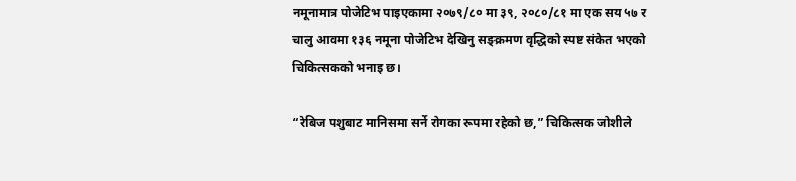नमूनामात्र पोजेटिभ पाइएकामा २०७९/८० मा ३९, २०८०/८१ मा एक सय ५७ र चालु आवमा १३६ नमूना पोजेटिभ देखिनु सङ्क्रमण वृद्धिको स्पष्ट संकेत भएको चिकित्सकको भनाइ छ।

“रेबिज पशुबाट मानिसमा सर्ने रोगका रूपमा रहेको छ,” चिकित्सक जोशीले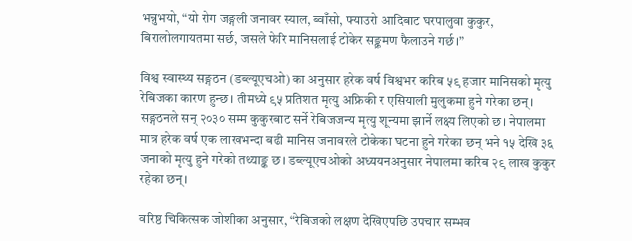भन्नुभयो, “यो रोग जङ्गली जनावर स्याल, ब्वाँसो, फ्याउरो आदिबाट घरपालुवा कुकुर, बिरालोलगायतमा सर्छ, जसले फेरि मानिसलाई टोकेर सङ्क्रमण फैलाउने गर्छ।”

विश्व स्वास्थ्य सङ्गठन (डब्ल्यूएचओ) का अनुसार हरेक वर्ष विश्वभर करिब ५९ हजार मानिसको मृत्यु रेबिजका कारण हुन्छ। तीमध्ये ९५ प्रतिशत मृत्यु अफ्रिकी र एसियाली मुलुकमा हुने गरेका छन्। सङ्गठनले सन् २०३० सम्म कुकुरबाट सर्ने रेबिजजन्य मृत्यु शून्यमा झार्ने लक्ष्य लिएको छ। नेपालमा मात्र हरेक वर्ष एक लाखभन्दा बढी मानिस जनावरले टोकेका घटना हुने गरेका छन् भने १५ देखि ३६ जनाको मृत्यु हुने गरेको तथ्याङ्क छ। डब्ल्यूएचओको अध्ययनअनुसार नेपालमा करिब २९ लाख कुकुर रहेका छन्।

वरिष्ठ चिकित्सक जोशीका अनुसार, “रेबिजको लक्षण देखिएपछि उपचार सम्भव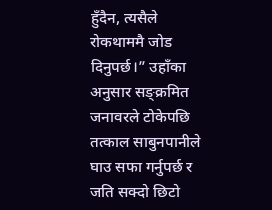हुँदैन, त्यसैले रोकथाममै जोड दिनुपर्छ।” उहाँका अनुसार सङ्क्रमित जनावरले टोकेपछि तत्काल साबुनपानीले घाउ सफा गर्नुपर्छ र जति सक्दो छिटो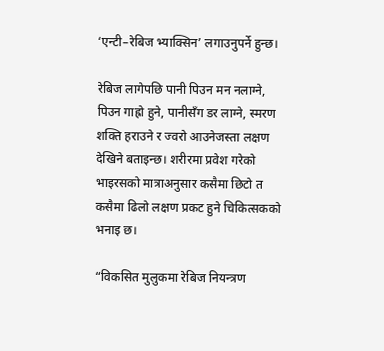‘एन्टी–रेबिज भ्याक्सिन’ लगाउनुपर्ने हुन्छ।

रेबिज लागेपछि पानी पिउन मन नलाग्ने, पिउन गाह्रो हुने, पानीसँग डर लाग्ने, स्मरण शक्ति हराउने र ज्वरो आउनेजस्ता लक्षण देखिने बताइन्छ। शरीरमा प्रवेश गरेको भाइरसको मात्राअनुसार कसैमा छिटो त कसैमा ढिलो लक्षण प्रकट हुने चिकित्सकको भनाइ छ।

“विकसित मुलुकमा रेबिज नियन्त्रण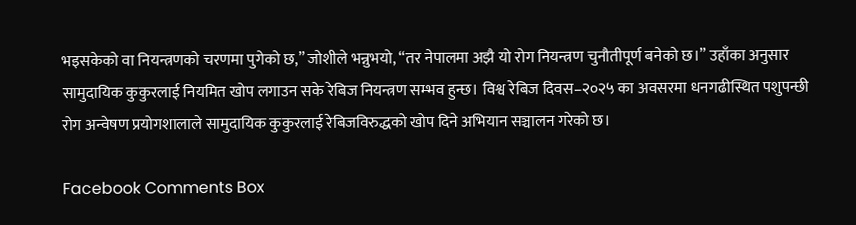भइसकेको वा नियन्त्रणको चरणमा पुगेको छ,” जोशीले भन्नुभयो, “तर नेपालमा अझै यो रोग नियन्त्रण चुनौतीपूर्ण बनेको छ।” उहाँका अनुसार सामुदायिक कुकुरलाई नियमित खोप लगाउन सके रेबिज नियन्त्रण सम्भव हुन्छ। विश्व रेबिज दिवस–२०२५ का अवसरमा धनगढीस्थित पशुपन्छी रोग अन्वेषण प्रयोगशालाले सामुदायिक कुकुरलाई रेबिजविरुद्धको खोप दिने अभियान सञ्चालन गरेको छ।

Facebook Comments Box